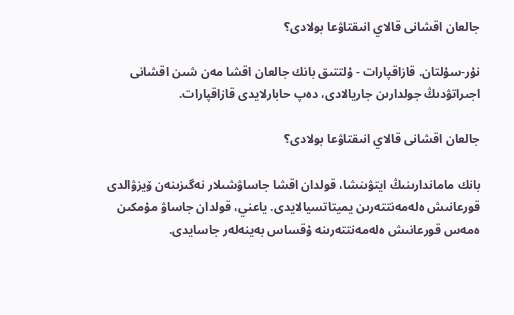جالعان اقشانى قالاي انىقتاۋعا بولادى؟

نۇر-سۇلتان. قازاقپارات - ۇلتتىق بانك جالعان اقشا مەن شىن اقشانى اجىراتۋدىڭ جولدارىن جاريالادى، دەپ حابارلايدى قازاقپارات.

جالعان اقشانى قالاي انىقتاۋعا بولادى؟

بانك ماماندارىنىڭ ايتۋىنشا، قولدان اقشا جاساۋشىلار نەگىزىنەن ۆيزۋالدى قورعانىش ەلەمەنتتەرىن يميتاتسيالايدى. ياعني، قولدان جاساۋ مۇمكىن ەمەس قورعانىش ەلەمەنتتەرىنە ۇقساس بەينەلەر جاسايدى.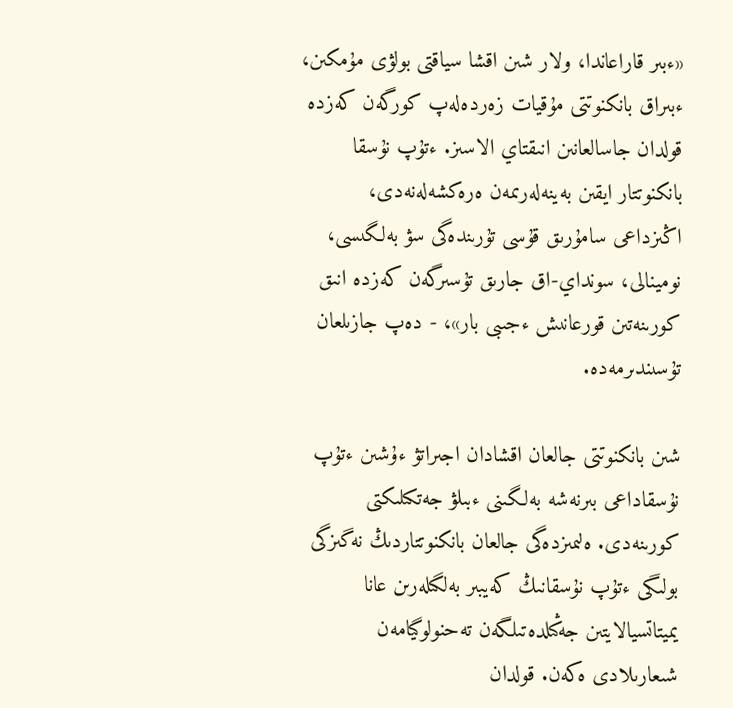«ءبىر قاراعاندا، ولار شىن اقشا سياقتى بولۋى مۇمكىن، ءبىراق بانكنوتتى مۇقيات زەردەلەپ كورگەن كەزدە قولدان جاسالعانىن انىقتاي الاسىز. ءتۇپ نۇسقا بانكنوتتار ايقىن بەينەلەرىمەن ەرەكشەلەنەدى، اڭىزداعى سامۇرىق قۇسى تۇرىندەگى سۋ بەلگىسى، نومينالى، سونداي-اق جارىق تۇسىرگەن كەزدە انىق كورىنەتىن قورعانىش ءجىبى بار»، - دەپ جازىلعان تۇسىندىرمەدە.

شىن بانكنوتتى جالعان اقشادان اجىراتۋ ءۇشىن ءتۇپ نۇسقاداعى بىرنەشە بەلگىنى ءبىلۋ جەتكىلىكتى كورىنەدى. ەلىمىزدەگى جالعان بانكنوتتاردىڭ نەگىزگى بولىگى ءتۇپ نۇسقانىڭ كەيبىر بەلگىلەرىن عانا يميتاتسيالايتىن جەڭىلدەتىلگەن تەحنولوگيامەن شىعارىلادى ەكەن. قولدان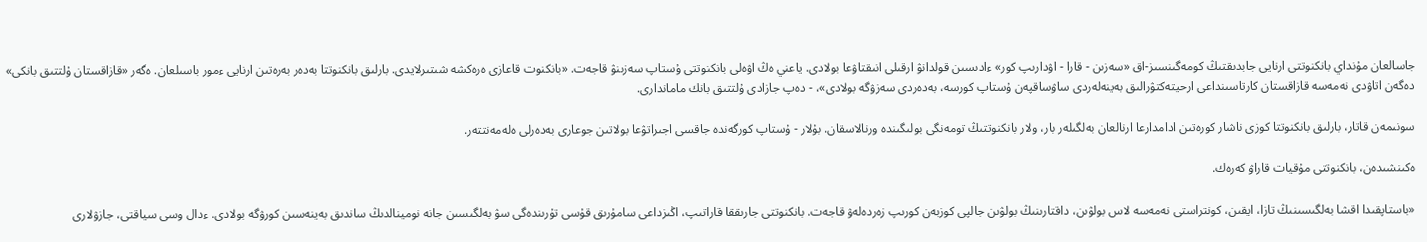جاسالعان مۇنداي بانكنوتتى ارنايى جابدىقتىڭ كومەگىنسىز-اق «سەزىن - قارا - اۋدارىپ كور» ءادىسىن قولدانۋ ارقىلى انىقتاۋعا بولادى. ياعني ەڭ اۋەلى بانكنوتتى ۇستاپ سەزىنۋ قاجەت. «بانكنوت قاعازى ەرەكشە شىتىرلايدى. بارلىق بانكنوتتا بەدەر بەرەتىن ارنايى ءمور باسىلعان. ەگەر «قازاقستان ۇلتتىق بانكى» دەگەن اتاۋدى نەمەسە قازاقستان كارتاسىنداعى ارحيتەكتۋرالىق بەينەلەردى ساۋساقپەن ۇستاپ كورسە، بەدەردى سەزۋگە بولادى»، - دەپ جازادى ۇلتتىق بانك ماماندارى.

سونىمەن قاتار، بارلىق بانكنوتتا كوزى ناشار كورەتىن ادامدارعا ارنالعان بەلگىلەر بار، ولار بانكنوتتىڭ تومەنگى بولىگىندە ورنالاسقان. بۇلار - ۇستاپ كورگەندە جاقسى اجىراتۋعا بولاتىن جوعارى بەدەرلى ەلەمەنتتەر.

ەكىنشىدەن، بانكنوتتى مۇقيات قاراۋ كەرەك.

«باستاپقىدا اقشا بەلگىسىنىڭ تازا، ايقىن، كونتراستى نەمەسە لاس بولۋىن، داقتارىنىڭ بولۋىن جالپى كوزبەن كورىپ زەردەلەۋ قاجەت. بانكنوتتى جارىققا قاراتىپ، اڭىزداعى سامۇرىق قۇسى تۇرىندەگى سۋ بەلگىسىن جانە نومينالدىڭ ساندىق بەينەسىن كورۋگە بولادى. ءدال وسى سياقتى، جازۋلارى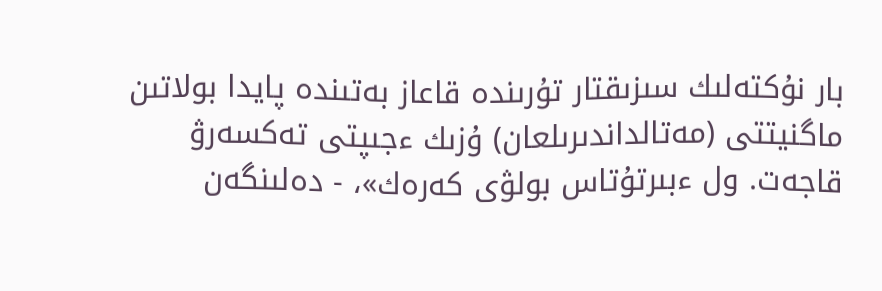بار نۇكتەلىك سىزىقتار تۇرىندە قاعاز بەتىندە پايدا بولاتىن ماگنيتتى (مەتالداندىرىلعان) ۇزىك ءجىپتى تەكسەرۋ قاجەت. ول ءبىرتۇتاس بولۋى كەرەك»، - دەلىنگەن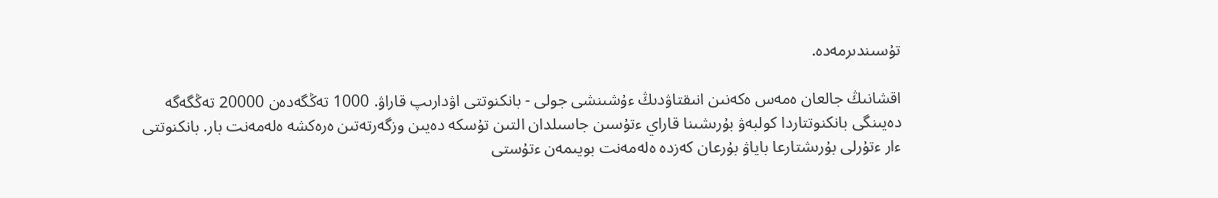تۇسىندىرمەدە.

اقشانىڭ جالعان ەمەس ەكەنىن انىقتاۋدىڭ ءۇشىنشى جولى - بانكنوتتى اۋدارىپ قاراۋ. 1000 تەڭگەدەن 20000 تەڭگەگە دەيىنگى بانكنوتتاردا كولبەۋ بۇرىشىنا قاراي ءتۇسىن جاسىلدان التىن تۇسكە دەيىن وزگەرتەتىن ەرەكشە ەلەمەنت بار. بانكنوتتى ءار ءتۇرلى بۇرىشتارعا باياۋ بۇرعان كەزدە ەلەمەنت بويىمەن ءتۇستى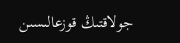جولاقتىڭ قوزعالىسىن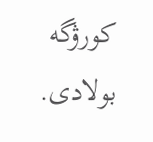كورۋگە بولادى.